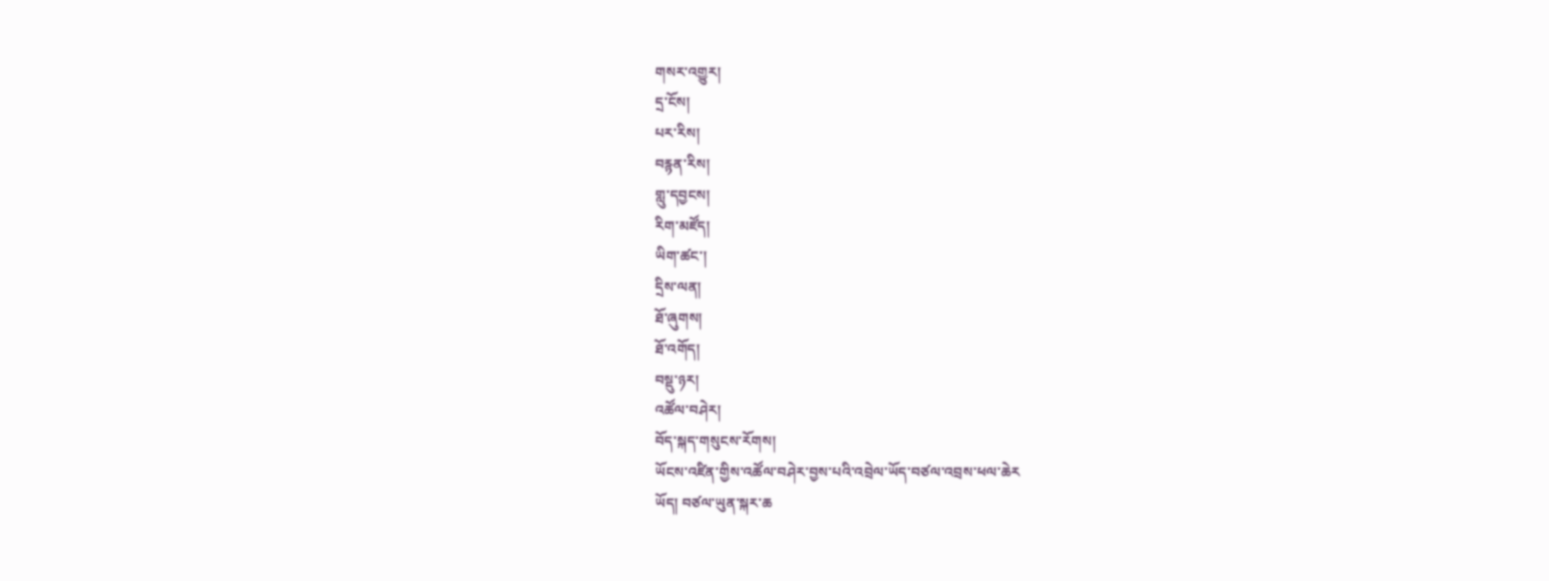གསར་འགྱུར།
དྲ་ངོས།
པར་རིས།
བརྙན་རིས།
གླུ་དབྱངས།
རིག་མཛོད།
ཡིག་ཚང་།
དྲིས་ལན།
ཐོ་ཞུགས།
ཐོ་འགོད།
བསྡུ་ཉར།
འཚོལ་བཤེར།
བོད་སྐད་གསུངས་རོགས།
ཡོངས་འཛིན་གྱིས་འཚོལ་བཤེར་བྱས་པའི་འབྲེལ་ཡོད་བཙལ་འབྲས་ཕལ་ཆེར
ཡོད། བཙལ་ཡུན་སྐར་ཆ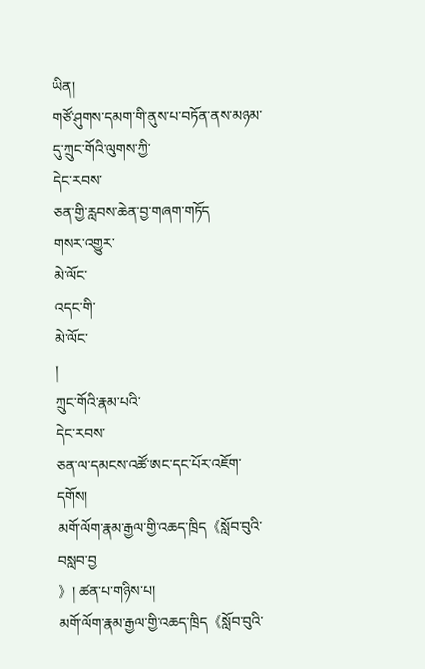ཡིན།
གཙོ་ཤུགས་དམག་གི་ནུས་པ་བཏོན་ནས་མཉམ་དུ་ཀྲུང་གོའི་ལུགས་ཀྱི་
དེང་རབས་
ཅན་གྱི་རླབས་ཆེན་བྱ་གཞག་གཏོད
གསར་འགྱུར་
མེ་ལོང་
འདང་གི་
མེ་ལོང་
།
ཀྲུང་གོའི་རྣམ་པའི་
དེང་རབས་
ཅན་ལ་དམངས་འཚོ་ཨང་དང་པོར་འཇོག་དགོས།
མགོ་ལོག་རྣམ་རྒྱལ་གྱི་འཆད་ཁྲིད《སློབ་བུའི་
བསླབ་བྱ
》། ཚན་པ་གཉིས་པ།
མགོ་ལོག་རྣམ་རྒྱལ་གྱི་འཆད་ཁྲིད《སློབ་བུའི་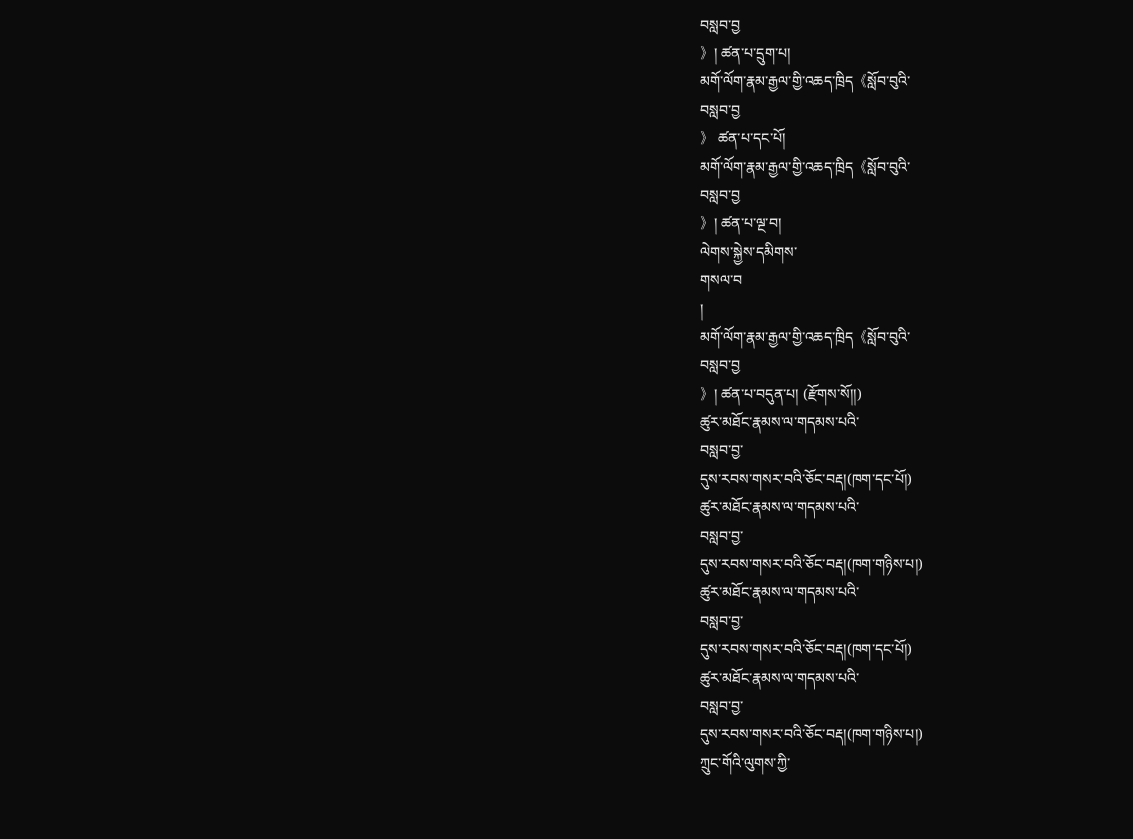བསླབ་བྱ
》། ཚན་པ་དྲུག་པ།
མགོ་ལོག་རྣམ་རྒྱལ་གྱི་འཆད་ཁྲིད《སློབ་བུའི་
བསླབ་བྱ
》 ཚན་པ་དང་པོ།
མགོ་ལོག་རྣམ་རྒྱལ་གྱི་འཆད་ཁྲིད《སློབ་བུའི་
བསླབ་བྱ
》། ཚན་པ་ལྔ་བ།
ལེགས་སྐྱེས་དམིགས་
གསལ་བ
།
མགོ་ལོག་རྣམ་རྒྱལ་གྱི་འཆད་ཁྲིད《སློབ་བུའི་
བསླབ་བྱ
》། ཚན་པ་བདུན་པ། (རྫོགས་སོ།།)
ཚུར་མཐོང་རྣམས་ལ་གདམས་པའི་
བསླབ་བྱ་
དུས་རབས་གསར་བའི་ཅོང་བརྡ།(ཁག་དང་པོ།)
ཚུར་མཐོང་རྣམས་ལ་གདམས་པའི་
བསླབ་བྱ་
དུས་རབས་གསར་བའི་ཅོང་བརྡ།(ཁག་གཉིས་པ།)
ཚུར་མཐོང་རྣམས་ལ་གདམས་པའི་
བསླབ་བྱ་
དུས་རབས་གསར་བའི་ཅོང་བརྡ།(ཁག་དང་པོ།)
ཚུར་མཐོང་རྣམས་ལ་གདམས་པའི་
བསླབ་བྱ་
དུས་རབས་གསར་བའི་ཅོང་བརྡ།(ཁག་གཉིས་པ།)
ཀྲུང་གོའི་ལུགས་ཀྱི་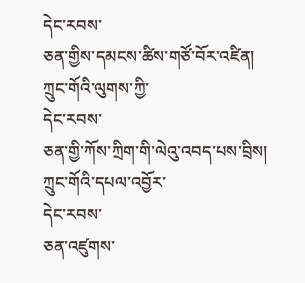དེང་རབས་
ཅན་གྱིས་དམངས་ཚིས་གཙོ་བོར་འཛིན།
ཀྲུང་གོའི་ལུགས་ཀྱི་
དེང་རབས་
ཅན་གྱི་ཀོས་ཀྲིག་གི་ལེའུ་འབད་པས་བྲིས།
ཀྲུང་གོའི་དཔལ་འབྱོར་
དེང་རབས་
ཅན་འཛུགས་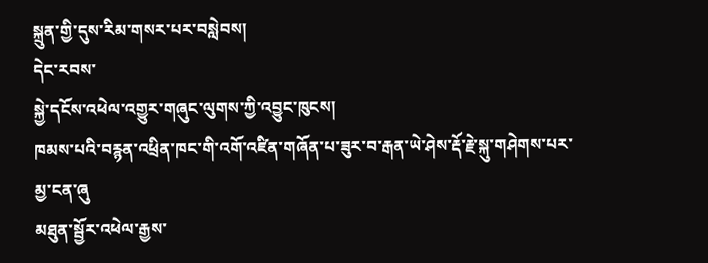སྐྲུན་གྱི་དུས་རིམ་གསར་པར་བསླེབས།
དེང་རབས་
སྐྱེ་དངོས་འཕེལ་འགྱུར་གཞུང་ལུགས་ཀྱི་འབྱུང་ཁུངས།
ཁམས་པའི་བརྙན་འཕྲིན་ཁང་གི་འགོ་འཛིན་གཞོན་པ་ཟུར་བ་རྒན་ཡེ་ཤེས་རྡོ་རྗེ་སྐུ་གཤེགས་པར་མྱ་ངན་ཞུ
མཐུན་སྦྱོར་འཕེལ་རྒྱས་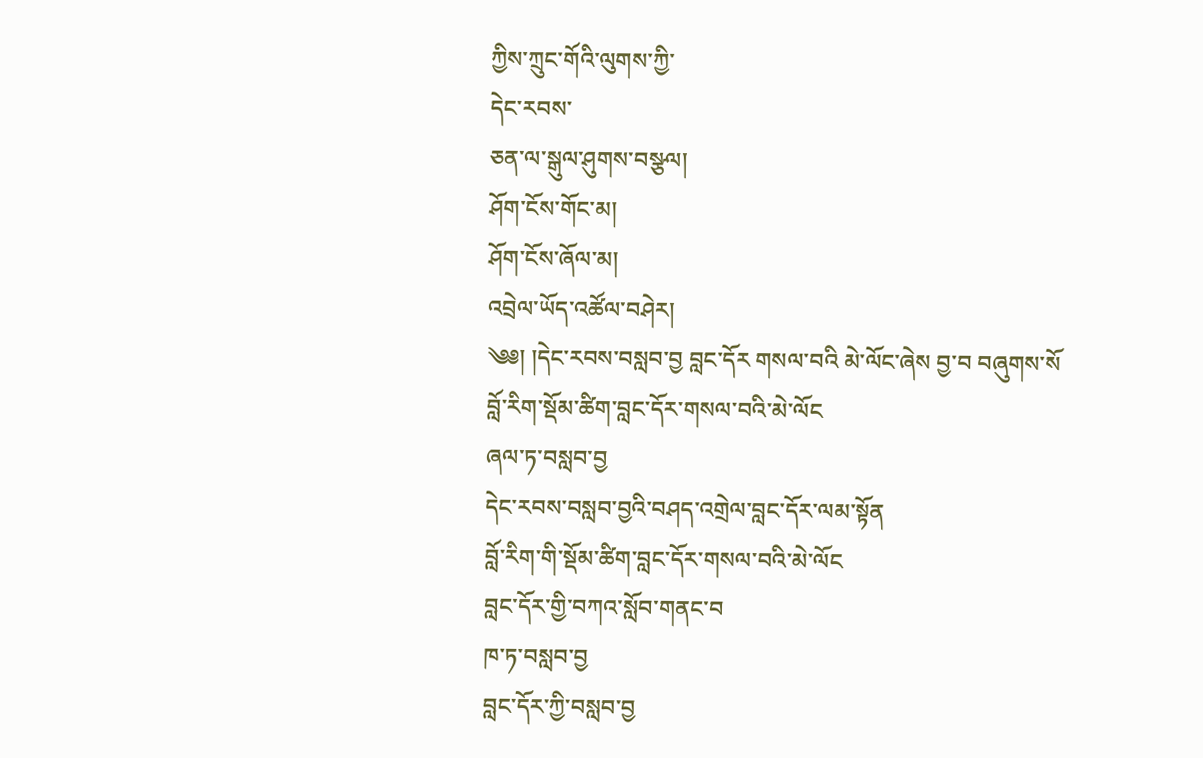ཀྱིས་ཀྲུང་གོའི་ལུགས་ཀྱི་
དེང་རབས་
ཅན་ལ་སྒུལ་ཤུགས་བསྩལ།
ཤོག་ངོས་གོང་མ།
ཤོག་ངོས་ཞོལ་མ།
འབྲེལ་ཡོད་འཚོལ་བཤེར།
༄༅། །དེང་རབས་བསླབ་བྱ བླང་དོར གསལ་བའི མེ་ལོང་ཞེས བྱ་བ བཞུགས་སོ
བློ་རིག་སྡོམ་ཚིག་བླང་དོར་གསལ་བའི་མེ་ལོང
ཞལ་ཏ་བསླབ་བྱ
དེང་རབས་བསླབ་བྱའི་བཤད་འགྲེལ་བླང་དོར་ལམ་སྟོན
བློ་རིག་གི་སྡོམ་ཚིག་བླང་དོར་གསལ་བའི་མེ་ལོང
བླང་དོར་གྱི་བཀའ་སློབ་གནང་བ
ཁ་ཏ་བསླབ་བྱ
བླང་དོར་ཀྱི་བསླབ་བྱ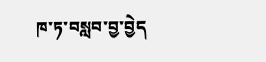ཁ་ཏ་བསླབ་བྱ་བྱེད